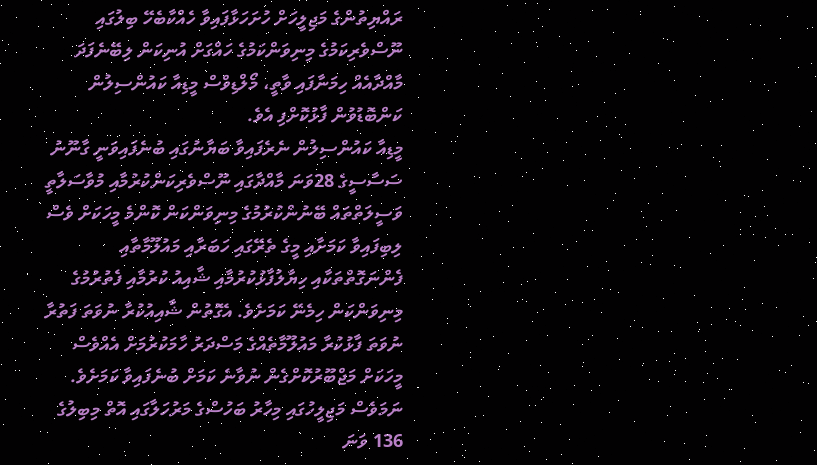ރައްޔިތުންގެ މަޖިލީހަށް ހުށަހަޅާފައިވާ ހެއްކާބެހޭ ބިލުގައި ނޫސްވެރިކަމުގެ މިނިވަންކަމުގެ ހައްގަށް އުނިކަން ލިބޭނެފަދަ މާއްދާއެއް ހިމަނާފައި ވާތީ، މޯލްޑިވްސް މީޑިއާ ކައުންސިލުން ކަންބޮޑުވުން ފާޅުކޮށްފި އެވެ.
މީޑިއާ ކައުންސިލުން ނެރެފައިވާ ބަޔާނުގައި ބުނެފައިވަނީ ގާނޫނު ސަސާސީގެ 28ވަނަ މާއްދާގައި ނޫސްވެރިކަންކުރުމާއި މުވާސަލާތީ ވަސީލަތްތައް ބޭނުންކުރުމުގެ މިނިވަންކަން ކޮންމެ މީހަކަށް ވެސް ލިބިފައިވާ ކަމަށާއި މީގެ ތެރޭގައި ހަބަރާއި މައުލޫމާތާއި ފެންނަގޮތްތަކާއި ހިޔާލުފާޅުކުރުމާއި ޝާއިއު ކުރުމާއި ފެތުރުމުގެ މިނިވަންކަން ހިމެނޭ ކަމަށެވެ. އެގޮތުން ޝާއިއުކުރާ ނުވަތަ ފަތުރާ ނުވަތަ ފާޅުކުރާ މައުލޫމާތެއްގެ މަސްދަރު ހާމަކުރުމަށް އެއްވެސް މީހަކަށް މަޖްބޫރުކޮށްގެން ނުވާނެ ކަމަށް ބުނެފައިވާ ކަމަށެވެ.
ނަމަވެސް މަޖިލީހުގައި މިހާރު ބަހުސްގެ މަރުހަލާގައި އޮތް މިބިލުގެ 136 ވަނަ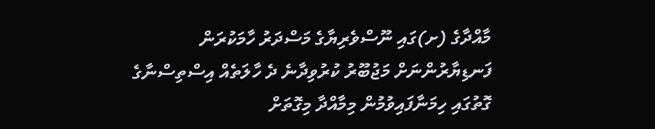މާއްދާގެ (ށ)ގައި ނޫސްވެރިޔާގެ މަސްދަރު ހާމަކުރަން ފަނޑިޔާރުންނަށް މަޖުބޫރު ކުރުވިދާނެ ދެ ހާލަތެއް އިސްތިސްނާގެ ގޮތުގައި ހިމަނާފައިވުމުން މިމާއްދާ މިގޮތަށް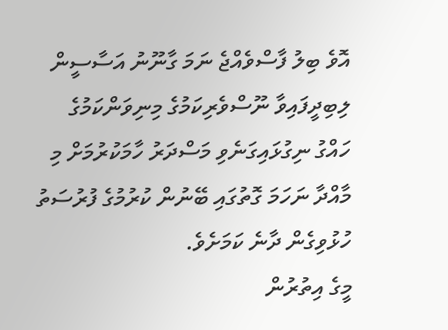އޮވެ ބިލު ފާސްވެއްޖެ ނަމަ ގާނޫނު އަސާސީން ލިބިދީފައިވާ ނޫސްވެރިކަމުގެ މިނިވަންކަމުގެ ހައްގު ނިގުޅައިގަނެވި މަސްދަރު ހާމަކުރުމަށް މި މާއްދާ ނަހަމަ ގޮތުގައި ބޭނުން ކުރުމުގެ ފުރުސަތު ހުޅުވިގެން ދާނެ ކަމަށެވެ.
މީގެ އިތުރުން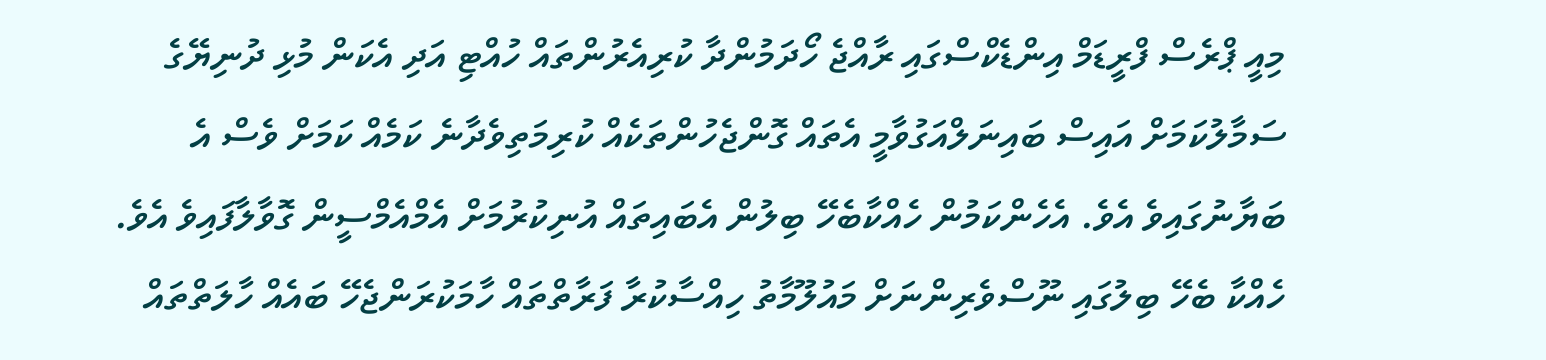މިއީ ޕްރެސް ފްރީޑަމް އިންޑެކްސްގައި ރާއްޖެ ހޯދަމުންދާ ކުރިއެރުންތައް ހުއްޓި އަދި އެކަން މުޅި ދުނިޔޭގެ ސަމާލުކަމަށް އައިސް ބައިނަލްއަގުވާމީ އެތައް ގޮންޖެހުންތަކެއް ކުރިމަތިވެދާނެ ކަމެއް ކަމަށް ވެސް އެ ބަޔާނުގައިވެ އެވެ. އެހެންކަމުން ހެއްކާބެހޭ ބިލުން އެބައިތައް އުނިކުރުމަށް އެމްއެމްސީން ގޮވާލާފައިވެ އެވެ.
ހެއްކާ ބެހޭ ބިލުގައި ނޫސްވެރިންނަށް މައުލޫމާތު ހިއްސާކުރާ ފަރާތްތައް ހާމަކުރަންޖެހޭ ބައެއް ހާލަތްތައް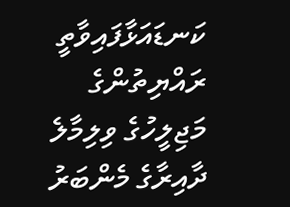ކަނޑައަޅާފައިވާތީ ރައްޔިތުންގެ މަޖިލީހުގެ ވިލިމާލެ ދާއިރާގެ މެންބަރު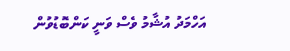އަހްމަދު އުޝާމު ވެސް ވަނީ ކަންބޮޑުވުން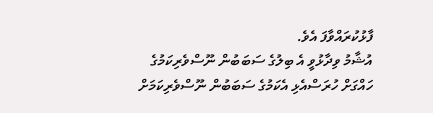ފާޅުކުރައްވާފަ އެވެ.
އުޝާމު ވިދާޅުވީ އެ ބިލުގެ ސަބަބުން ނޫސްވެރިކަމުގެ ހައްގަށް ހުރަސްއެޅި އެކަމުގެ ސަބަބުން ނޫސްވެރިކަމަށް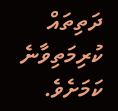ދަތިތައް ކުރިމަތިވާނެ ކަމަށެވެ.